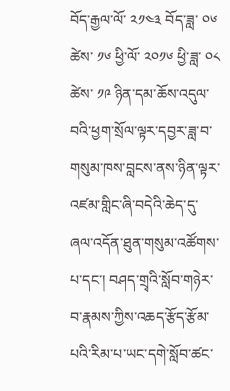བོད་རྒྱལ་ལོ་ ༢༡༤༣ བོད་ཟླ་ ༠༦ ཚེས་ ༡༦ ཕྱི་ལོ་ ༢༠༡༦ ཕྱི་ཟླ་ ༠༨ ཚེས་ ༡༩ ཉིན་དམ་ཆོས་འདུལ་བའི་ཕྱག་སྲོལ་ལྟར་དབྱར་ཟླ་བ་གསུམ་ཁས་བླངས་ནས་ཉིན་ལྟར་འཛམ་གླིང་ཞི་བདེའི་ཆེད་དུ་ཞལ་འདོན་ཐུན་གསུམ་འཚོགས་པ་དང་། བཤད་གྲྭའི་སློབ་གཉེར་བ་རྣམས་ཀྱིས་འཆད་རྩོད་རྩོམ་པའི་རིམ་པ་ཡང་དགེ་སློབ་ཚང་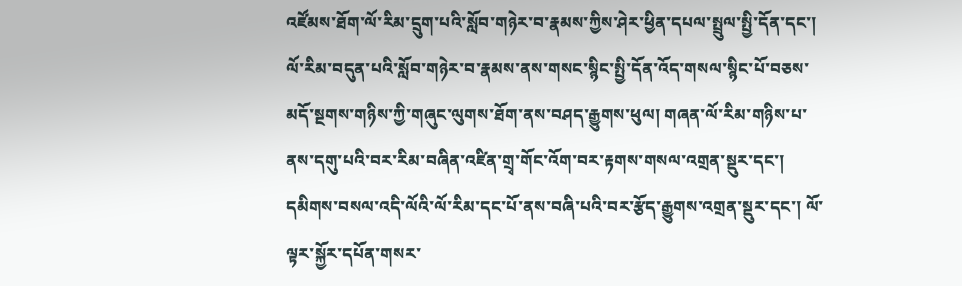འཛོམས་ཐོག་ལོ་རིམ་དྲུག་པའི་སློབ་གཉེར་བ་རྣམས་ཀྱིས་ཤེར་ཕྱིན་དཔལ་སྤྲུལ་སྤྱི་དོན་དང་། ལོ་རིམ་བདུན་པའི་སློབ་གཉེར་བ་རྣམས་ནས་གསང་སྙིང་སྤྱི་དོན་འོད་གསལ་སྙིང་པོ་བཅས་མདོ་སྔགས་གཉིས་ཀྱི་གཞུང་ལུགས་ཐོག་ནས་བཤད་རྒྱུགས་ཕུལ། གཞན་ལོ་རིམ་གཉིས་པ་ནས་དགུ་པའི་བར་རིམ་བཞིན་འཛིན་གྲྭ་གོང་འོག་བར་རྟགས་གསལ་འགྲན་སྡུར་དང་། དམིགས་བསལ་འདི་ལོའི་ལོ་རིམ་དང་པོ་ནས་བཞི་པའི་བར་རྩོད་རྒྱུགས་འགྲན་སྡུར་དང་། ལོ་ལྟར་སྐྱོར་དཔོན་གསར་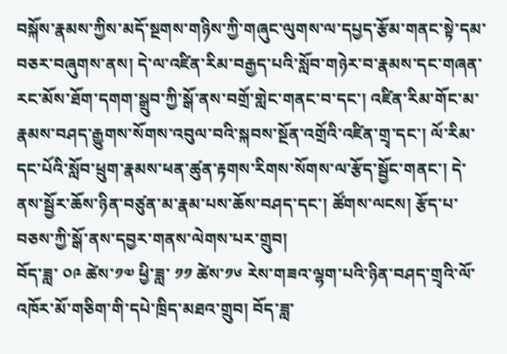བསྐོས་རྣམས་ཀྱིས་མདོ་སྔགས་གཉིས་ཀྱི་གཞུང་ལུགས་ལ་དཔྱད་རྩོམ་གནང་སྟེ་དམ་བཅར་བཞུགས་ནས། དེ་ལ་འཛིན་རིམ་བརྒྱད་པའི་སློབ་གཉེར་བ་རྣམས་དང་གཞན་རང་མོས་ཐོག་དགག་སྒྲུབ་ཀྱི་སྒོ་ནས་བགྲོ་གླེང་གནང་བ་དང་། འཛིན་རིམ་གོང་མ་རྣམས་བཤད་རྒྱུགས་སོགས་འབུལ་བའི་སྐབས་སྔོན་འགྲོའི་འཛིན་གྲྭ་དང་། ལོ་རིམ་དང་པོའི་སློབ་ཕྲུག་རྣམས་ཕན་ཚུན་རྟགས་རིགས་སོགས་ལ་རྩོད་སྦྱོང་གནང་། དེ་ནས་སྦྱོར་ཆོས་ཉིན་བཙུན་མ་རྣམ་པས་ཆོས་བཤད་དང་། ཚོགས་ལངས། རྩོད་པ་བཅས་ཀྱི་སྒོ་ནས་དབྱར་གནས་ལེགས་པར་གྲུབ།
བོད་ཟླ་ ༠༩ ཚེས་༡༧ ཕྱི་ཟླ་ ༡༡ ཚེས་༡༦ རེས་གཟའ་ལྷག་པའི་ཉིན་བཤད་གྲྭའི་ལོ་འཁོར་མོ་གཅིག་གི་དཔེ་ཁྲིད་མཐའ་གྲུབ། བོད་ཟླ་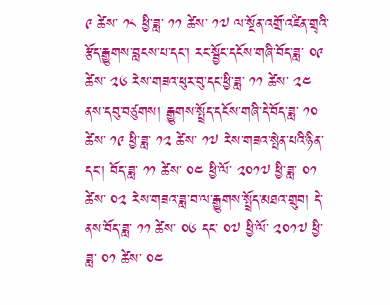༩ ཚེས་ ༡༨ ཕྱི་ཟླ་ ༡༡ ཚེས་ ༡༧ ལ་སྔོན་འགྲོ་འཛིན་གྲྭའི་རྩོད་རྒྱུགས་བླངས་པ་དང་། རང་སྦྱོང་དངོས་གཞི་བོད་ཟླ་ ༠༩ ཚེས་ ༢༦ རེས་གཟའ་ཕུར་བུ་དང་ཕྱི་ཟླ་ ༡༡ ཚེས་ ༢༤ ནས་དབུ་བཙུགས། རྒྱུགས་སྤྲོད་དངོས་གཞི་དེ་བོད་ཟླ་ ༡༠ ཚེས་ ༡༩ ཕྱི་ཟླ་ ༡༢ ཚེས་ ༡༧ རེས་གཟའ་སྤེན་པའི་ཉིན་དང་། བོད་ཟླ་ ༡༡ ཚེས་ ༠༤ ཕྱི་ལོ་ ༢༠༡༧ ཕྱི་ཟླ་ ༠༡ ཚེས་ ༠༢ རེས་གཟའ་ཟླ་བ་ལ་རྒྱུགས་སྤྲོད་མཐའ་གྲུབ། དེ་ནས་བོད་ཟླ་ ༡༡ ཚེས་ ༠༦ དང་ ༠༧ ཕྱི་ལོ་ ༢༠༡༧ ཕྱི་ཟླ་ ༠༡ ཚེས་ ༠༤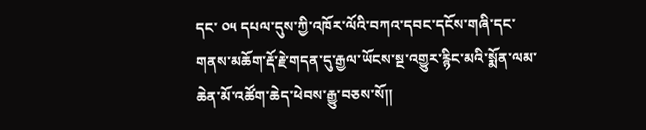དང་ ༠༥ དཔལ་དུས་ཀྱི་འཁོར་ལོའི་བཀའ་དབང་དངོས་གཞི་དང་གནས་མཆོག་རྡོ་རྗེ་གདན་དུ་རྒྱལ་ཡོངས་སྔ་འགྱུར་རྙིང་མའི་སྨོན་ལམ་ཆེན་མོ་འཚོག་ཆེད་ཕེབས་རྒྱུ་བཅས་སོ།།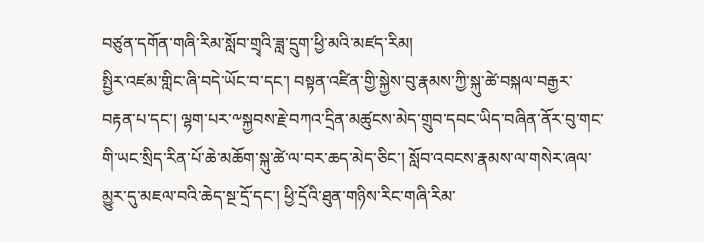བཙུན་དགོན་གཞི་རིམ་སློབ་གྲྭའི་ཟླ་དྲུག་ཕྱི་མའི་མཛད་རིམ།
སྤྱིར་འཛམ་གླིང་ཞི་བདེ་ཡོང་བ་དང་། བསྟན་འཛིན་གྱི་སྐྱེས་བུ་རྣམས་ཀྱི་སྐུ་ཚེ་བསྐལ་བརྒྱར་བརྟན་པ་དང་། ལྷག་པར་༸སྐྱབས་རྗེ་བཀའ་དྲིན་མཚུངས་མེད་གྲུབ་དབང་ཡིད་བཞིན་ནོར་བུ་གང་གི་ཡང་སྲིད་རིན་པོ་ཆེ་མཆོག་སྐུ་ཚེ་ལ་བར་ཆད་མེད་ཅིང་། སློབ་འབངས་རྣམས་ལ་གསེར་ཞལ་མྱུར་དུ་མཇལ་བའི་ཆེད་སྔ་དྲོ་དང་། ཕྱི་དྲོའི་ཐུན་གཉིས་རིང་གཞི་རིམ་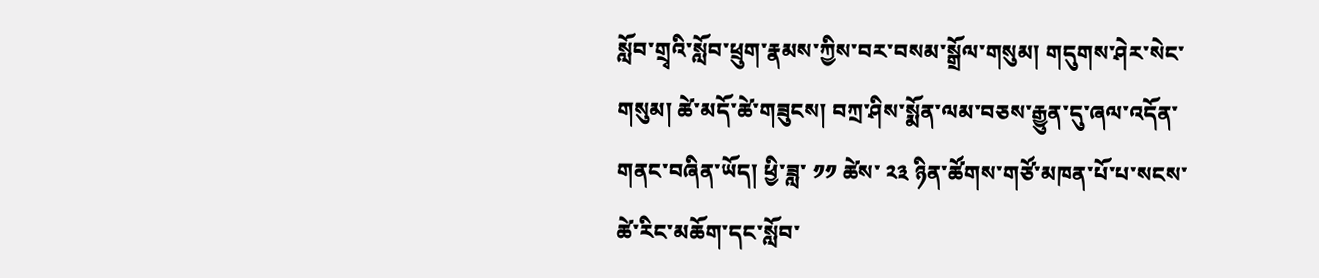སློབ་གྲྭའི་སློབ་ཕྲུག་རྣམས་ཀྱིས་བར་བསམ་སྒྲོལ་གསུམ། གདུགས་ཤེར་སེང་གསུམ། ཚེ་མདོ་ཚེ་གཟུངས། བཀྲ་ཤིས་སྨོན་ལམ་བཅས་རྒྱུན་དུ་ཞལ་འདོན་གནང་བཞིན་ཡོད། ཕྱི་ཟླ་ ༡༡ ཚེས་ ༢༣ ཉིན་ཚོགས་གཙོ་མཁན་པོ་པ་སངས་ཚེ་རིང་མཆོག་དང་སློབ་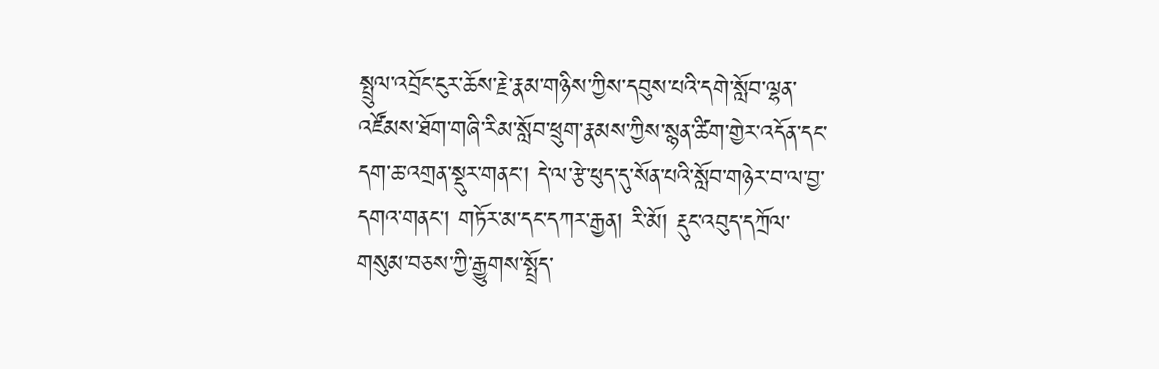སྤྲུལ་འབྲོང་ངུར་ཆོས་རྗེ་རྣམ་གཉིས་ཀྱིས་དབུས་པའི་དགེ་སློབ་ལྷན་འཛོམས་ཐོག་གཞི་རིམ་སློབ་ཕྲུག་རྣམས་ཀྱིས་སྙན་ཚིག་གྱེར་འདོན་དང་དག་ཆ་འགྲན་སྡུར་གནང་། དེ་ལ་རྩེ་ཕུད་དུ་སོན་པའི་སློབ་གཉེར་བ་ལ་བྱ་དགའ་གནང་། གཏོར་མ་དང་དཀར་རྒྱན། རི་མོ། རྡུང་འབུད་དཀྲོལ་གསུམ་བཅས་ཀྱི་རྒྱུགས་སྤྲོད་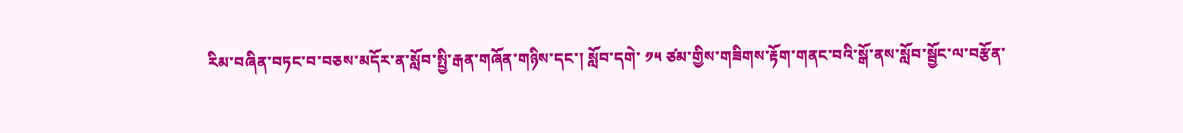རིམ་བཞིན་བཏང་བ་བཅས་མདོར་ན་སློབ་སྤྱི་རྒན་གཞོན་གཉིས་དང་། སློབ་དགེ་ ༡༥ ཙམ་གྱིས་གཟིགས་རྟོག་གནང་བའི་སྒོ་ནས་སློབ་སྦྱོང་ལ་བརྩོན་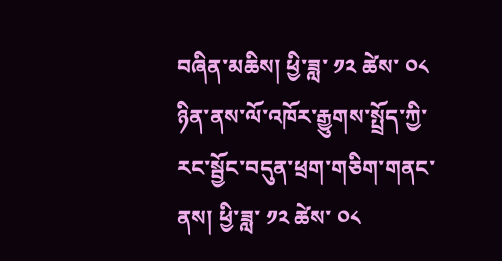བཞིན་མཆིས། ཕྱི་ཟླ་ ༡༢ ཚེས་ ༠༨ ཉིན་ནས་ལོ་འཁོར་རྒྱུགས་སྤྲོད་ཀྱི་རང་སྦྱོང་བདུན་ཕྲག་གཅིག་གནང་ནས། ཕྱི་ཟླ་ ༡༢ ཚེས་ ༠༨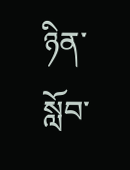ཉིན་སློབ་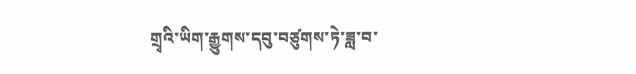གྲྭའི་ཡིག་རྒྱུགས་དབུ་བཙུགས་ཏེ་ཟླ་བ་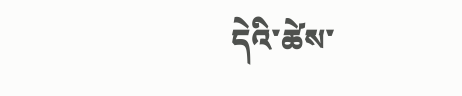དེའི་ཚེས་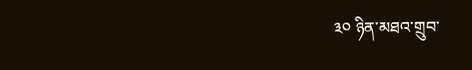༣༠ ཉིན་མཐའ་གྲུབ་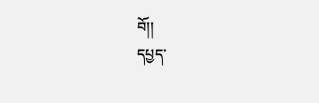བོ།།
དཔྱད་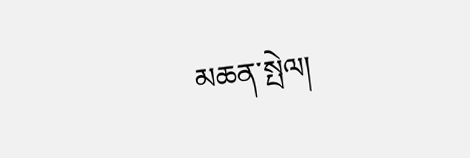མཆན་སྤེལ།